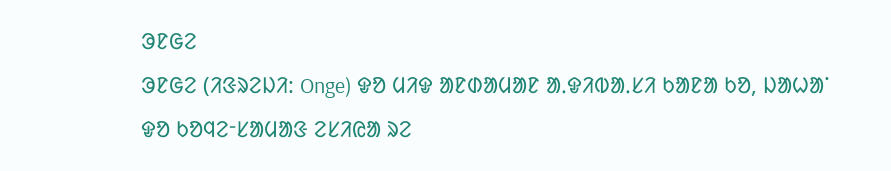ᱳᱱᱜᱮ
ᱳᱱᱜᱮ (ᱤᱝᱨᱮᱡᱤ: Onge) ᱫᱚ ᱢᱤᱫ ᱟᱱᱰᱟᱢᱟᱱ ᱟᱹᱫᱤᱵᱟᱹᱥᱤ ᱠᱟᱱᱟ ᱠᱚ, ᱡᱟᱦᱟᱸ ᱫᱚ ᱠᱚᱧᱮᱼᱥᱟᱢᱟᱝ ᱮᱥᱤᱭᱟ ᱨᱮ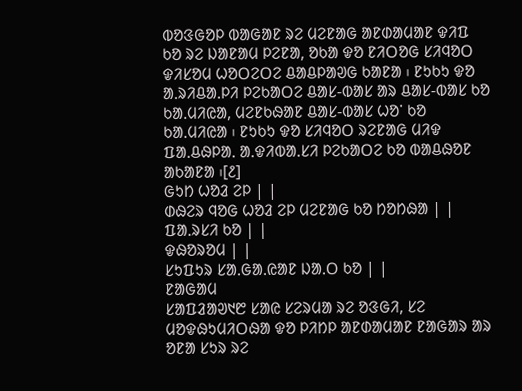ᱵᱚᱝᱜᱚᱞ ᱵᱟᱜᱟᱱ ᱨᱮ ᱢᱮᱱᱟᱜ ᱟᱱᱰᱟᱢᱟᱱ ᱫᱤᱯ ᱠᱚ ᱨᱮ ᱡᱟᱱᱟᱢ ᱞᱮᱱᱟ, ᱚᱠᱟ ᱫᱚ ᱱᱤᱛᱚᱜ ᱥᱤᱧᱚᱛ ᱫᱤᱥᱚᱢ ᱦᱚᱛᱮᱛᱮ ᱪᱟᱪᱞᱟᱣᱜ ᱠᱟᱱᱟ ᱾ ᱱᱩᱠᱩ ᱫᱚ ᱟᱹᱨᱤᱪᱟᱹᱞᱤ ᱞᱮᱠᱟᱛᱮ ᱪᱟᱥ-ᱵᱟᱥ ᱟᱨ ᱪᱟᱥ-ᱵᱟᱥ ᱠᱚ ᱠᱟᱹᱢᱤᱭᱟ, ᱢᱮᱱᱠᱷᱟᱱ ᱪᱟᱥ-ᱵᱟᱥ ᱦᱚᱸ ᱠᱚ ᱠᱟᱹᱢᱤᱭᱟ ᱾ ᱱᱩᱠᱩ ᱫᱚ ᱥᱤᱧᱚᱛ ᱨᱮᱱᱟᱜ ᱢᱤᱫ ᱯᱟᱹᱪᱷᱞᱟᱹ ᱟᱹᱫᱤᱵᱟᱹᱥᱤ ᱞᱮᱠᱟᱛᱮ ᱠᱚ ᱵᱟᱪᱷᱚᱱ ᱟᱠᱟᱱᱟ ᱾[᱒]
ᱜᱩᱴ ᱦᱚᱲ ᱮᱞ | |
ᱰᱷᱮᱨ ᱧᱚᱜ ᱦᱚᱲ ᱮᱞ ᱢᱮᱱᱟᱜ ᱠᱚ ᱴᱚᱴᱷᱟ | |
ᱯᱟᱹᱨᱥᱤ ᱠᱚ | |
ᱫᱷᱚᱨᱚᱢ | |
ᱥᱩᱯᱩᱨ ᱥᱟᱹᱜᱟᱹᱭᱟᱱ ᱡᱟᱹᱛ ᱠᱚ | |
ᱱᱟᱜᱟᱢ
ᱥᱟᱯᱲᱟᱣ᱑᱘ ᱥᱟᱭ ᱥᱮᱨᱢᱟ ᱨᱮ ᱚᱝᱜᱤ, ᱥᱮ ᱢᱚᱫᱷᱩᱢᱤᱛᱷᱟ ᱫᱚ ᱞᱤᱴᱞ ᱟᱱᱰᱟᱢᱟᱱ ᱱᱟᱜᱟᱨ ᱟᱨ ᱚᱱᱟ ᱥᱩᱨ ᱨᱮ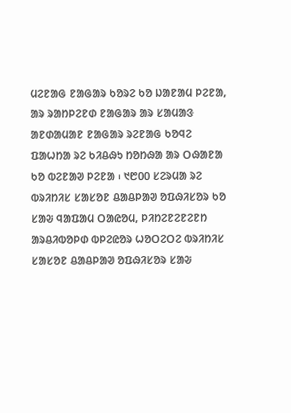ᱢᱮᱱᱟᱜ ᱱᱟᱜᱟᱨ ᱠᱚᱨᱮ ᱠᱚ ᱡᱟᱱᱟᱢ ᱞᱮᱱᱟ, ᱟᱨ ᱨᱟᱴᱞᱮᱱᱰ ᱱᱟᱜᱟᱨ ᱟᱨ ᱥᱟᱢᱟᱝ ᱟᱱᱰᱟᱢᱟᱱ ᱱᱟᱜᱟᱨ ᱨᱮᱱᱟᱜ ᱠᱚᱧᱮ ᱯᱟᱦᱴᱟ ᱨᱮ ᱠᱤᱪᱷᱩ ᱴᱚᱴᱷᱟ ᱟᱨ ᱛᱷᱟᱱᱟ ᱠᱚ ᱵᱮᱱᱟᱣ ᱞᱮᱱᱟ ᱾ ᱑᱘᱐᱐ ᱥᱮᱨᱢᱟ ᱨᱮ ᱵᱨᱤᱴᱤᱥ ᱥᱟᱥᱚᱱ ᱪᱟᱪᱞᱟᱣ ᱚᱯᱷᱤᱥᱚᱨ ᱠᱚ ᱥᱟᱶ ᱧᱟᱯᱟᱢ ᱛᱟᱭᱚᱢ, ᱞᱤᱴᱮᱱᱮᱱᱮᱱᱴ ᱟᱨᱪᱤᱵᱚᱞᱰ ᱵᱞᱮᱭᱚᱨ ᱦᱚᱛᱮᱛᱮ ᱵᱨᱤᱴᱤᱥ ᱥᱟᱥᱚᱱ ᱪᱟᱪᱞᱟᱣ ᱚᱯᱷᱤᱥᱚᱨ ᱥᱟᱶ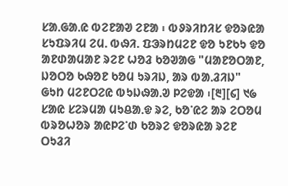ᱥᱟᱹᱜᱟᱹᱭ ᱵᱮᱱᱟᱣ ᱮᱱᱟ ᱾ ᱵᱽᱨᱤᱴᱤᱥ ᱫᱚᱨᱭᱟ ᱥᱩᱯᱨᱤᱢ ᱮᱢ. ᱵᱷᱤ. ᱯᱳᱨᱴᱢᱮᱱ ᱫᱚ ᱩᱱᱠᱩ ᱫᱚ ᱟᱱᱰᱟᱢᱟᱱ ᱨᱮᱱ ᱦᱚᱲ ᱠᱚᱣᱟᱜ "ᱢᱟᱱᱚᱛᱟᱱ, ᱡᱚᱛᱚ ᱠᱷᱚᱱ ᱠᱚᱢ ᱩᱨᱤᱡ, ᱟᱨ ᱵᱟᱹᱲᱤᱡ" ᱜᱩᱴ ᱢᱮᱱᱛᱮᱭ ᱵᱩᱡᱷᱟᱹᱣ ᱞᱮᱫᱟ ᱾[᱓][᱔] ᱑᱙ ᱥᱟᱭ ᱥᱮᱨᱢᱟ ᱢᱩᱪᱟᱹᱫ ᱨᱮ, ᱠᱚᱸᱭᱮ ᱟᱨ ᱮᱛᱚᱢ ᱵᱨᱚᱦᱚᱨ ᱟᱭᱞᱮᱸᱰ ᱠᱚᱨᱮ ᱫᱚᱨᱭᱟ ᱨᱮᱱ ᱛᱩᱲᱤ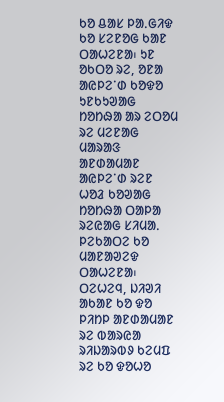ᱠᱚ ᱪᱟᱥ ᱞᱟᱹᱜᱤᱫ ᱠᱚ ᱥᱮᱱᱚᱜ ᱠᱟᱱ ᱛᱟᱦᱮᱱᱟ᱾ ᱩᱱ ᱚᱠᱛᱚ ᱨᱮ, ᱚᱱᱟ ᱟᱭᱞᱮᱸᱰ ᱠᱚᱫᱚ ᱩᱱᱠᱩᱣᱟᱜ ᱴᱚᱴᱷᱟ ᱟᱨ ᱮᱛᱚᱢ ᱨᱮ ᱢᱮᱱᱟᱜ ᱢᱟᱨᱟᱝ ᱟᱱᱰᱟᱢᱟᱱ ᱟᱭᱞᱮᱸᱰ ᱨᱮᱱ ᱦᱚᱲ ᱠᱚᱣᱟᱜ ᱴᱚᱴᱷᱟ ᱛᱟᱞᱟ ᱨᱮᱭᱟᱜ ᱥᱤᱢᱟᱹ ᱞᱮᱠᱟᱛᱮ ᱠᱚ ᱢᱟᱱᱟᱣᱮᱫ ᱛᱟᱦᱮᱱᱟ᱾ ᱛᱮᱦᱮᱧ, ᱡᱤᱣᱤ ᱟᱠᱟᱱ ᱠᱚ ᱫᱚ ᱞᱤᱴᱞ ᱟᱱᱰᱟᱢᱟᱱ ᱨᱮ ᱵᱟᱨᱭᱟ ᱨᱤᱡᱟᱨᱵᱽ ᱠᱮᱢᱯ ᱨᱮ ᱠᱚ ᱫᱚᱦᱚ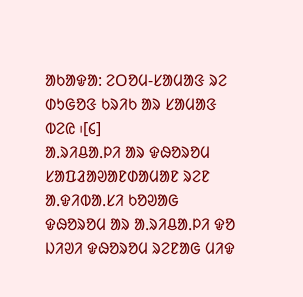ᱟᱠᱟᱫᱟ: ᱮᱛᱚᱢ-ᱥᱟᱢᱟᱝ ᱨᱮ ᱰᱩᱜᱚᱝ ᱠᱨᱤᱠ ᱟᱨ ᱥᱟᱢᱟᱝ ᱵᱮᱭ ᱾[᱔]
ᱟᱹᱨᱤᱪᱟᱹᱞᱤ ᱟᱨ ᱫᱷᱚᱨᱚᱢ
ᱥᱟᱯᱲᱟᱣᱟᱱᱰᱟᱢᱟᱱ ᱨᱮᱱ ᱟᱹᱫᱤᱵᱟᱹᱥᱤ ᱠᱚᱣᱟᱜ ᱫᱷᱚᱨᱚᱢ ᱟᱨ ᱟᱹᱨᱤᱪᱟᱹᱞᱤ ᱫᱚ ᱡᱤᱣᱤ ᱫᱷᱚᱨᱚᱢ ᱨᱮᱱᱟᱜ ᱢᱤᱫ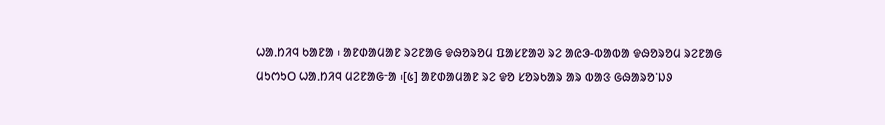ᱦᱟᱹᱴᱤᱧ ᱠᱟᱱᱟ ᱾ ᱟᱱᱰᱟᱢᱟᱱ ᱨᱮᱱᱟᱜ ᱫᱷᱚᱨᱚᱢ ᱯᱟᱥᱱᱟᱣ ᱨᱮ ᱟᱭᱳ-ᱵᱟᱵᱟ ᱫᱷᱚᱨᱚᱢ ᱨᱮᱱᱟᱜ ᱢᱩᱬᱩᱛ ᱦᱟᱹᱴᱤᱧ ᱢᱮᱱᱟᱜᱼᱟ ᱾[᱕] ᱟᱱᱰᱟᱢᱟᱱ ᱨᱮ ᱫᱚ ᱥᱚᱨᱠᱟᱨ ᱟᱨ ᱵᱟᱝ ᱜᱷᱟᱨᱚᱸᱡᱽ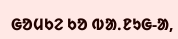ᱜᱚᱢᱠᱮ ᱠᱚ ᱵᱟᱹᱱᱩᱜ-ᱟ,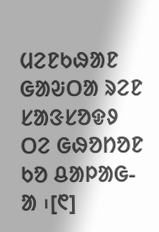ᱢᱮᱱᱠᱷᱟᱱ ᱜᱟᱶᱛᱟ ᱨᱮᱱ ᱥᱟᱝᱥᱚᱫᱽ ᱛᱮ ᱜᱷᱚᱴᱚᱱ ᱠᱚ ᱪᱟᱞᱟᱜ-ᱟ ᱾[᱖]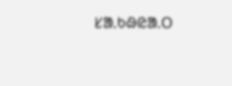ᱥᱟᱹᱠᱷᱭᱟᱹᱛ